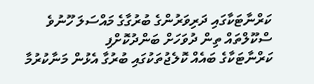ކަރްނާޓަކާގައި ދަރިވަރުންގެ ބުރުގާގެ މައްސަލަ ހޫނުވެ ސްކޫލްތައް ތިން ދުވަހަށް ބަންދުކޮށްފި
ކަރްނާޓަކާގެ ބައެއް ކޮލެޖުތަކުގައި ބުރުގާ އެޅުން މަނާކުރުމާ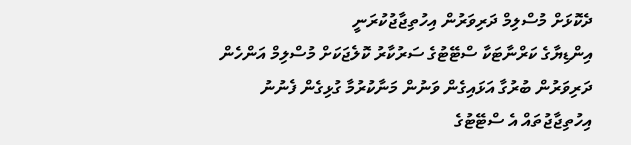ދެކޮޅަށް މުސްލިމް ދަރިވަރުން އިހުތިޖާޖުކުރަނީ
އިންޑިޔާގެ ކަރްނާޓަކާ ސްޓޭޓުގެ ސަރުކާރު ކޮލެޖަކަށް މުސްލިމް އަންހެން ދަރިވަރުން ބުރުގާ އަޅައިގެން ވަނުން މަނާކުރުމާ ގުޅިގެން ފެނުނު އިހުތިޖާޖުތައް އެ ސްޓޭޓުގެ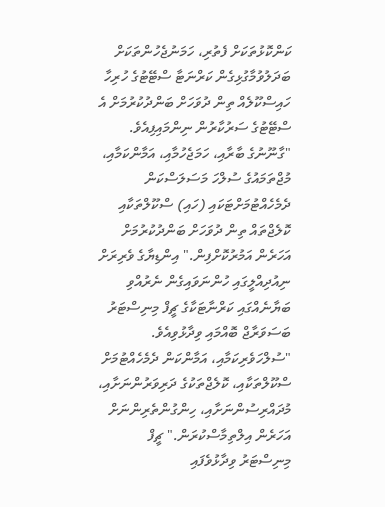ކަންކޮޅުތަކަށް ފެތުރި، ހަމަނުޖެހުންތަކަށް ބަދަލުވުމާގުޅިގެން ކަރްނަޓާ ސްޓޭޓުގެ ހުރިހާ ހައިސްކޫލެއް ތިން ދުވަހަށް ބަންދުކުރުމަށް އެ ސްޓޭޓުގެ ސަރުކާރުން ނިންމައިފިއެވެ.
"ގާނޫނުގެ ބާރާއި، ހަމަޖެހުމާއި، އަމާންކަމާއި، މުޖްތަމައުގެ ސުލްހަ މަސަލަސްކަން ދެމެހެއްޓުމަށްޓަކައި (ހައި) ސްކޫލްތަކާއި ކޮލެޖްތައް ތިން ދުވަހަށް ބަންދުކުރުމަށް އަހަރެން އަމުރުކޮށްފިން." އިންޑިޔާގެ ވެރިރަށް ނިއުދިއްލީގައި ހުންނަވައިގެން ނެރުއްވި ބަޔާނެއްގައި ކަރްނާޓަކާގެ ޗީފް މިނިސްޓަރު ބަސަވަރާޖް ބޮއްމައި ވިދާޅުވިއެވެ.
"ސުލްހަވެރިކަމާއި، އަމާންކަން ދެމެހެއްޓުމަށް ސްކޫލްތަކާއި، ކޮލެޖްތަކުގެ ދަރިވަރުންނަށާއި، މުދައްރިސުންނަށާއި، ހިންގުންތެރިންނަށް އަހަރެން އިލްތިމާސްކުރަން." ޗީފް މިނިސްޓަރު ވިދާޅުވެފައި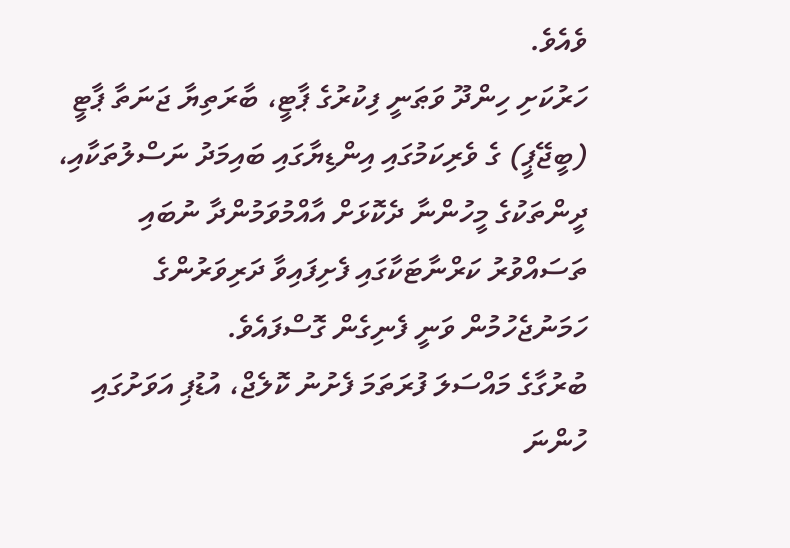ވެއެވެ.
ހަރުކަށި ހިންދޫ ވަޠަނީ ފިކުރުގެ ޕާޓީ، ބާރަތިޔާ ޖަނަތާ ޕާޓީ (ބީޖޭޕީ) ގެ ވެރިކަމުގައި އިންޑިޔާގައި ބައިމަދު ނަސްލުތަކާއި، ދީންތަކުގެ މީހުންނާ ދެކޮޅަށް އާއްމުވަމުންދާ ނުބައި ތަސައްވުރު ކަރްނާޓަކާގައި ފެށިފައިވާ ދަރިވަރުންގެ ހަމަނުޖެހުމުން ވަނީ ފެނިގެން ގޮސްފައެވެ.
ބުރުގާގެ މައްސަލަ ފުރަތަމަ ފެށުނު ކޮލެޖް، އުޑުޕި އަވަށުގައި ހުންނަ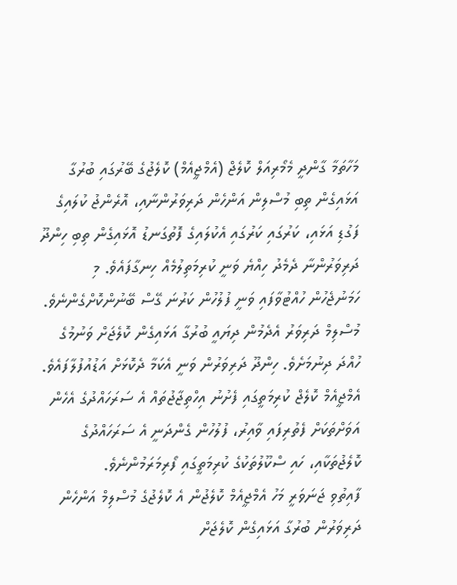މަހާތަމާ ގާންދީ މެމޯރިއަލް ކޮލެޖް (އެމްޖީއެމް) ކޮލެޖުގެ ބޭރުގައި ބުރުގާ އަޅައިގެން ތިބި މުސްލިން އަންހެން ދަރިވަރުންނާއި، އޮރެންޖު ކުލައިގެ ފަގުޑި އަޅައި، ކަރުގައި ކަރުގައި އެކުލައިގެ ފޮތުގަނޑު އޮޅައިގެން ތިބި ހިންދޫ ދަރިވަރުންނާ ދެމެދު ހިއްޔެ ވަނީ ކުރިމަތިލުމެއް ހިނގާފައެވެ. މި ހަމަނުޖެހުން ހުއްޓުވާފައި ވަނީ ފުލުހުން ކަރުނަ ގޭސް ބޭނުންކޮށްގެންނެވެ.
މުސްލިމް ދަރިވަރު އެދެމުން ދިޔައީ ބުރުގާ އަޅައިގެން ކޮލެޖަށް ވަނުމުގެ ހުއްދަ ދިނުމަށެވެ. ހިންދޫ ދަރިވަރުން ވަނީ އެކަމާ ދެކޮޅަށް އަޑުއުފުލާފައެވެ.
އެމްޖީއެމް ކޮލެޖް ކުރިމަތީގައި ފެށުނު އިހްތިޖާޖުތައް އެ ސަރަހައްދުގެ އެހެން އަވަށްތަކަށް ފެތުރިފައި ވާއިރު، ފުލުހުން ގެންދަނީ އެ ސަރަހައްދުގެ ކޮލެޖުތަކާއި، ހައި ސްކޫލުތަކުގެ ކުރިމަތީގައި ފޯރިމަރަމުންނެވެ.
ފާއިތުވި ޖަނަވަރީ މަހު އެމްޖީއެމް ކޮލެޖުން އެ ކޮލެޖުގެ މުސްލިމް އަންހެން ދަރިވަރުން ބުރުގާ އަޅައިގެން ކޮލެޖަށް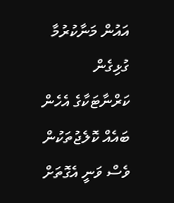އައުން މަނާކުރުމާ ގުޅިގެން ކަރްނާޓަކާގެ އެހެން ބައެއް ކޮލެޖުތަކުން ވެސް ވަނީ އެގޮތަށް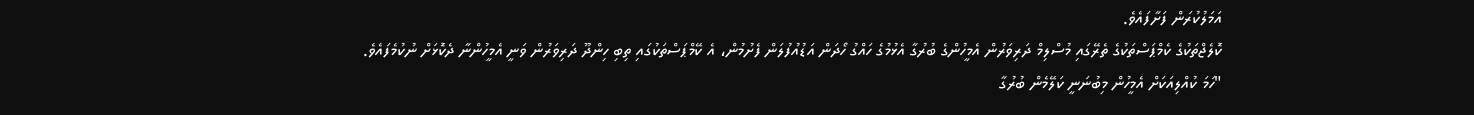އަމަލުކުރަން ފަށާފައެވެ.
ކޮލެޖްތަކުގެ ކެމްޕަސްތަކުގެ ތެރޭގައި މުސްލިމް ދަރިވަރުން އެމީހުންގެ ބުރުގާ އެޅުމުގެ ހައްގު ހޯދަން އަޑުއުފުލަން ފެށުމުން، އެ ކޭމްޕަސްތަކުގައި ތިބި ހިންދޫ ދަރިވަރުން ވަނީ އެމީހުންނާ ދެކޮޅަށް ނުކުމެފައެވެ.
"ހަމަ ކުއްލިއަކަށް އެމީހުން މިބުނަނީ ކަލޭމެން ބުރުގާ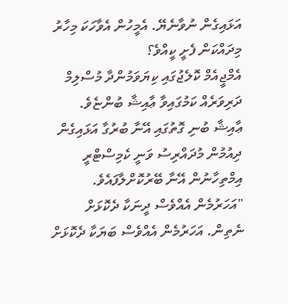އަޅައިގެން ނުވާނެޔޭ. އެމީހުން އެވާހަކަ މިހާރު މިދައްކަން ފެށީ ކީއްވެ؟
އެމްޖީއެމް ކޮލެޖުގައި ކިޔަވަމުންދާ މުސްލިމް ދަރިވަރެއް ކަމުގައިވާ ޢާއިޝާ ބުންޏެވެ.
ޢާއިޝާ ބުނި ގޮތުގައި އޭނާ ބުރުގާ އަޅައިގެން ދިއުމުން މުދައްރިސު ވަނީ ކެމިސްޓްރީ އިމްތިހާނުން އޭނާ ބޭރުކޮށްލާފައެވެ.
"އަހަރުމެން އެއްވެސް ދީނަކާ ދެކޮޅަށް ނެތިން. އަހަރުމެން އެއްވެސް ބަޔަކާ ދެކޮޅަށް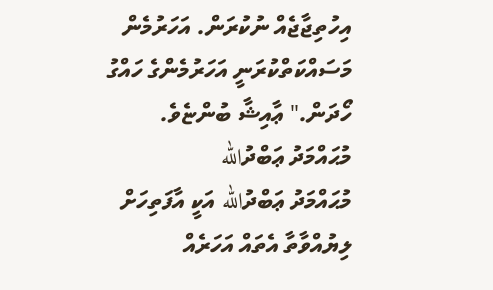އިހުތިޖާޖެއް ނުކުރަން. އަހަރުމެން މަސައްކަތްކުރަނީ އަހަރުމެންގެ ހައްގު ހޯދަން." ޢާއިޝާ ބުންޏެވެ.
މުޙައްމަދު ޢަބްދުالله
މުޙައްމަދު ޢަބްދުالله އަކީ އާފަތިހަށް ލިޔުއްވާތާ އެތައް އަހަރެއް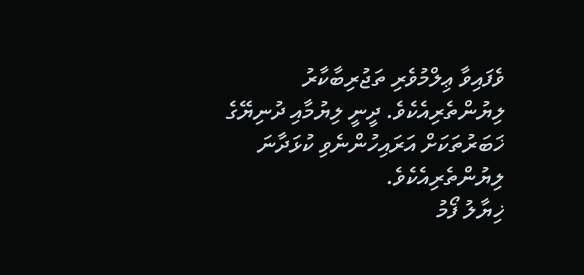ވެފައިވާ ޢިލްމުވެރި ތަޖުރިބާކާރު ލިޔުންތެރިއެކެވެ. ދީނީ ލިޔުމާއި ދުނިޔޭގެ ޚަބަރުތަކަށް އަރައިހުންނެވި ކުޅަދާނަ ލިޔުންތެރިއެކެވެ.
ޚިޔާލު ފޯމު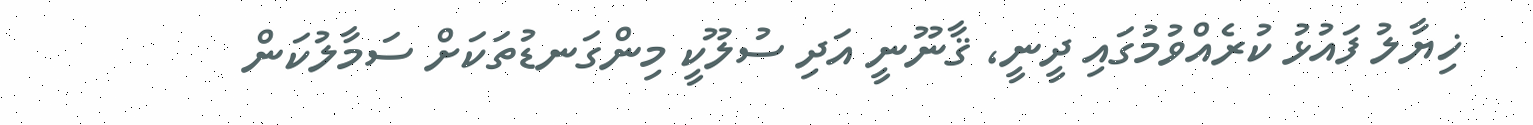ޚިޔާލު ފައުޅު ކުރެއްވުމުގައި ދީނީ، ޤާނޫނީ އަދި ސުލޫކީ މިންގަނޑުތަކަށް ސަމާލުކަން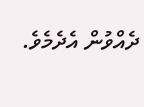ދެއްވުން އެދެމެވެ.